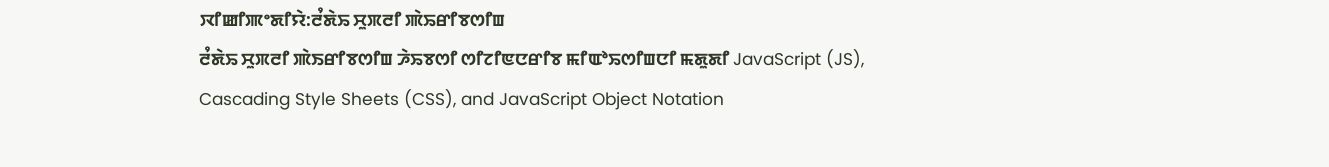ꯋꯤꯀꯤꯄꯦꯗꯤꯌꯥ:ꯂꯪꯗꯥꯢ ꯆꯨꯞꯂꯤ ꯄꯥꯢꯔꯤꯕꯁꯤꯡ
ꯂꯪꯗꯥꯢ ꯆꯨꯞꯂꯤ ꯄꯥꯏꯔꯤꯕꯁꯤꯡ ꯍꯥꯢꯕꯁꯤ ꯁꯤꯖꯤꯟꯅꯔꯤꯕ ꯃꯤꯑꯣꯢꯁꯤꯡꯅꯤ ꯃꯗꯨꯗꯤ JavaScript (JS), Cascading Style Sheets (CSS), and JavaScript Object Notation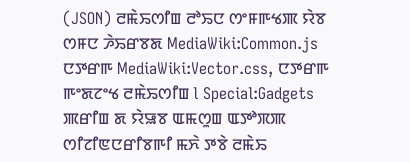(JSON) ꯂꯃꯥꯢꯁꯤꯡ ꯂꯣꯢꯅ ꯁꯦꯝꯒꯠꯄ ꯌꯥꯕ ꯁꯝꯅ ꯍꯥꯢꯔꯕꯗ MediaWiki:Common.js ꯅꯇꯔꯒ MediaWiki:Vector.css, ꯅꯇꯔꯒ ꯒꯦꯗꯖꯦꯠ ꯂꯃꯥꯢꯁꯤꯡ l Special:Gadgets ꯄꯔꯤꯡ ꯗ ꯌꯥꯎꯕ ꯑꯃꯁꯨꯡ ꯑꯇꯣꯞꯄ ꯁꯤꯖꯤꯟꯅꯔꯤꯕꯒꯤ ꯃꯈꯥ ꯇꯕꯥ ꯂꯃꯥꯢ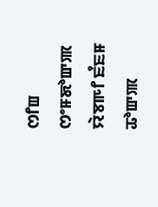ꯁꯤꯡ ꯁꯦꯝꯗꯣꯛꯄ ꯌꯥꯕꯒꯤ ꯐꯪꯐꯝ ꯊꯣꯛꯄ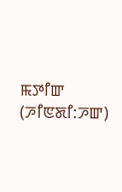ꯃꯇꯤꯛ (ꯍꯤꯟꯗꯤ:ꯍꯛ)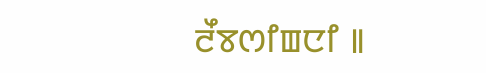ꯂꯩꯕꯁꯤꯡꯅꯤ ꯫